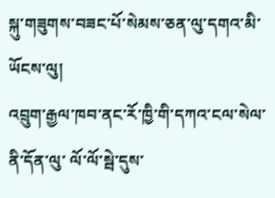སྐུ་གཟུགས་བཟང་པོ་སེམས་ཅན་ལུ་དགའ་མི་ཡོངས་ལུ།
འབྲུག་རྒྱལ་ཁབ་ནང་རོ་ཁྱི་གི་དཀའ་ངལ་སེལ་ནི་དོན་ལུ་ ལོ་ལོ་སྦེ་དུས་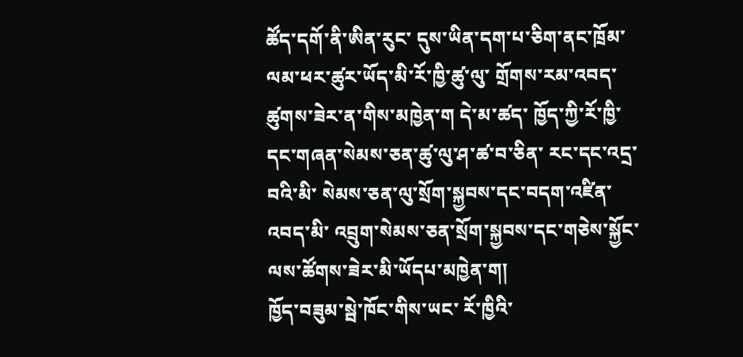ཚོད་དགོ་ནི་ཨིན་རུང་ དུས་ཡིན་དག་པ་ཅིག་ནང་ཁྲོམ་ལམ་ཕར་ཚུར་ཡོད་མི་རོ་ཁྱི་ཚུ་ལུ་ གྲོགས་རམ་འབད་ཚུགས་ཟེར་ན་གིས་མཁྱེན་ག དེ་མ་ཚད་ ཁྱོད་ཀྱི་རོ་ཁྱི་དང་གཞན་སེམས་ཅན་ཚུ་ལུ་ཤ་ཚ་བ་ཅིན་ རང་དང་འདྲ་བའི་མི་ སེམས་ཅན་ལུ་སྲོག་སྐྱབས་དང་བདག་འཛིན་འབད་མི་ འབྲུག་སེམས་ཅན་སྲོག་སྐྱབས་དང་གཅེས་སྐྱོང་ལས་ཚོགས་ཟེར་མི་ཡོདཔ་མཁྱེན་ག།
ཁྱོད་བཟུམ་སྦེ་ཁོང་གིས་ཡང་ རོ་ཁྱིའི་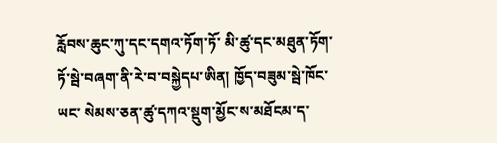རློབས་ཆུང་ཀུ་དང་དགའ་ཏོག་ཏོ་ མི་ཚུ་དང་མཐུན་ཏོག་ཏོ་སྦེ་བཞག་ནི་རེ་བ་བསྐྱེདཔ་ཨིན། ཁྱོད་བཟུམ་སྦེ་ཁོང་ཡང་ སེམས་ཅན་ཚུ་དཀའ་སྡུག་མྱོང་ས་མཐོངམ་ད་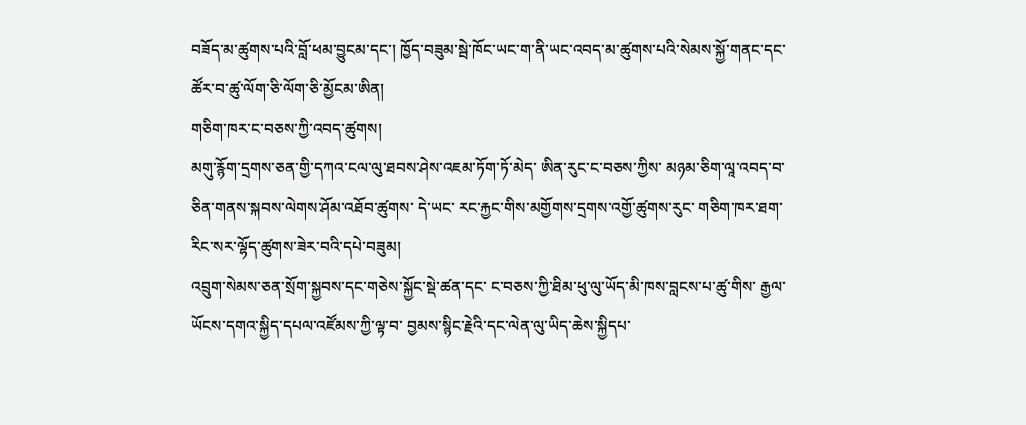བཟོད་མ་ཚུགས་པའི་བློ་ཕམ་བྱུངམ་དང་། ཁྱོད་བཟུམ་སྦེ་ཁོང་ཡང་ག་ནི་ཡང་འབད་མ་ཚུགས་པའི་སེམས་སྐྱོ་གནང་དང་ ཚོར་བ་ཚུ་ལོག་ཅི་ལོག་ཅི་མྱོངམ་ཨིན།
གཅིག་ཁར་ང་བཅས་ཀྱི་འབད་ཚུགས།
མགུ་རྙོག་དྲགས་ཅན་གྱི་དཀའ་ངལ་ལུ་ཐབས་ཤེས་འཇམ་ཏོག་ཏོ་མེད་ ཨིན་རུང་ང་བཅས་ཀྱིས་ མཉམ་ཅིག་ལཱ་འབད་བ་ཅིན་གནས་སྐབས་ལེགས་ཤོམ་འཐོབ་ཚུགས་ དེ་ཡང་ རང་རྐྱང་གིས་མགྱོགས་དྲགས་འགྱོ་ཚུགས་རུང་ གཅིག་ཁར་ཐག་རིང་སར་ལྷོད་ཚུགས་ཟེར་བའི་དཔེ་བཟུམ།
འབྲུག་སེམས་ཅན་སྲོག་སྐྱབས་དང་གཅེས་སྐྱོང་སྡེ་ཚན་དང་ ང་བཅས་ཀྱི་ཐིམ་ཕུ་ལུ་ཡོད་མི་ཁས་བླངས་པ་ཚུ་གིས་ རྒྱལ་ཡོངས་དགའ་སྐྱིད་དཔལ་འཛོམས་ཀྱི་ལྟ་བ་ བྱམས་སྙིང་རྗེའི་དང་ལེན་ལུ་ཡིད་ཆེས་སྐྱིདཔ་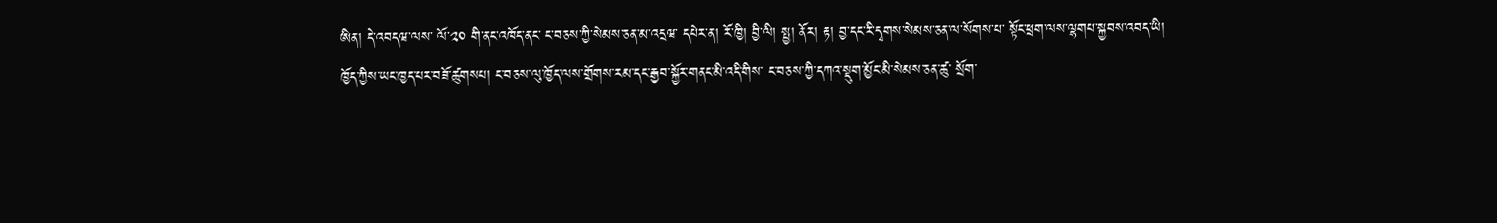ཨིན། དེ་འབདཝ་ལས་ ལོ་༢༠ གི་ནང་འཁོད་ནང་ ང་བཅས་ཀྱི་སེམས་ཅན་མ་འདྲཝ་ དཔེར་ན། རོ་ཁྱི། བྱི་ལི། སྤྱ། ནོར། རྟ། བྱ་དང་རི་དྭགས་སེམས་ཅན་ལ་སོགས་པ་ སྟོང་ཕྲག་ལས་ལྷགཔ་སྐྱབས་འབད་ཡི།
ཁྱོད་ཀྱིས་ཡང་ཁྱད་པར་བཟོ་ཚུགསཔ། ང་བཅས་ལུ་ཁྱོད་ལས་གྲོགས་རམ་དང་རྒྱབ་སྐྱོར་གནང་མི་འདི་གིས་ ང་བཅས་ཀྱི་དཀའ་སྡུག་མྱོང་མི་སེམས་ཅན་ཚུ་ སྲོག་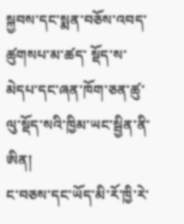སྐྱབས་དང་སྨན་བཅོས་འབད་ཚུགསཔ་མ་ཚད་ སྡོད་ས་མེདཔ་དང་ཞན་ཁོག་ཅན་ཚུ་ལུ་སྡོད་སའི་ཁྱིམ་ཡང་སྦྱིན་ནི་ཨིན།
ང་བཅས་དང་ཡོད་མི་རོ་ཁྱི་རེ་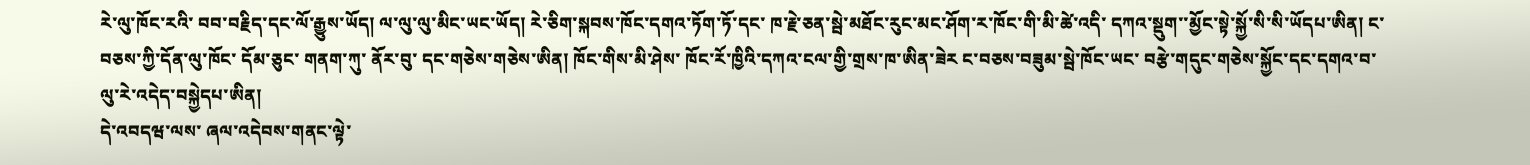རེ་ལུ་ཁོང་རའི་ བབ་བརྗིད་དང་ལོ་རྒྱུས་ཡོད། ལ་ལུ་ལུ་མིང་ཡང་ཡོད། རེ་ཅིག་སྐབས་ཁོང་དགའ་ཏོག་ཏོ་དང་ ཁ་རྗེ་ཅན་སྦེ་མཐོང་རུང་མང་ཤོག་ར་ཁོང་གི་མི་ཚེ་འདི་ དཀའ་སྡུག་་མྱོང་སྟེ་སྐྱོ་སི་སི་ཡོདཔ་ཨིན། ང་བཅས་ཀྱི་དོན་ལུ་ཁོང་ དོམ་ཅུང་ གནག་ཀུ་ ནོར་བུ་ དང་གཅེས་གཅེས་ཨིན། ཁོང་གིས་མི་ཤེས་ ཁོང་རོ་ཁྱིའི་དཀའ་ངལ་གྱི་གྲས་ཁ་ཨིན་ཟེར ང་བཅས་བཟུམ་སྦེ་ཁོང་ཡང་ བརྩེ་གདུང་གཅེས་སྐྱོང་དང་དགའ་བ་ལུ་རེ་འདེད་བསྐྱེདཔ་ཨིན།
དེ་འབདཝ་ལས་ ཞལ་འདེབས་གནང་ལྟེ་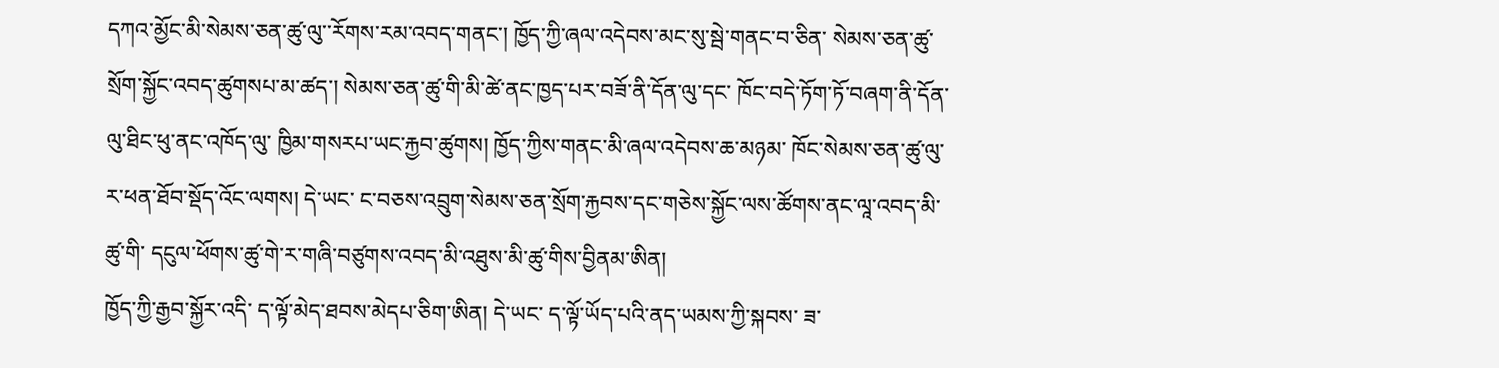དཀའ་མྱོང་མི་སེམས་ཅན་ཚུ་ལུ་་རོགས་རམ་འབད་གནང་། ཁྱོད་ཀྱི་ཞལ་འདེབས་མང་སུ་སྦེ་གནང་བ་ཅིན་ སེམས་ཅན་ཚུ་སྲོག་སྐྱོང་འབད་ཚུགསཔ་མ་ཚད་། སེམས་ཅན་ཚུ་གི་མི་ཚེ་ནང་ཁྱད་པར་བཟོ་ནི་དོན་ལུ་དང་ ཁོང་བདེ་ཏོག་ཏོ་བཞག་ནི་དོན་ལུ་ཐིང་ཕུ་ནང་འཁོད་ལུ་ ཁྱིམ་གསརཔ་ཡང་རྐྱབ་ཚུགས། ཁྱོད་ཀྱིས་གནང་མི་ཞལ་འདེབས་ཆ་མཉམ་ ཁོང་སེམས་ཅན་ཚུ་ལུ་ར་ཕན་ཐོབ་སྡོད་འོང་ལགས། དེ་ཡང་ ང་བཅས་འབྲུག་སེམས་ཅན་སྲོག་རྐྱབས་དང་གཅེས་སྐྱོང་ལས་ཚོགས་ནང་ལཱ་འབད་མི་ཚུ་གི་ དངུལ་ཕོགས་ཚུ་གེ་ར་གཞི་བཙུགས་འབད་མི་འཐུས་མི་ཚུ་གིས་བྱིནམ་ཨིན།
ཁྱོད་ཀྱི་རྒྱབ་སྐྱོར་འདི་ ད་ལྟོ་མེད་ཐབས་མེདཔ་ཅིག་ཨིན། དེ་ཡང་ ད་ལྟོ་ཡོད་པའི་ནད་ཡམས་ཀྱི་སྐབས་ ཟ་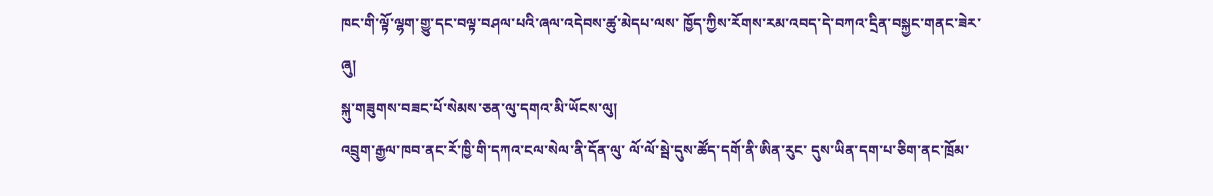ཁང་གི་ལྟོ་ལྷག་གྱུ་དང་བལྟ་བཤལ་པའི་ཞལ་འདེབས་ཚུ་མེདཔ་ལས་ ཁྱོད་ཀྱིས་རོགས་རམ་འབད་དེ་བཀའ་དྲིན་བསྐྱང་གནང་ཟེར་ཞུ།
སྐུ་གཟུགས་བཟང་པོ་སེམས་ཅན་ལུ་དགའ་མི་ཡོངས་ལུ།
འབྲུག་རྒྱལ་ཁབ་ནང་རོ་ཁྱི་གི་དཀའ་ངལ་སེལ་ནི་དོན་ལུ་ ལོ་ལོ་སྦེ་དུས་ཚོད་དགོ་ནི་ཨིན་རུང་ དུས་ཡིན་དག་པ་ཅིག་ནང་ཁྲོམ་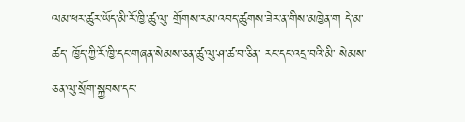ལམ་ཕར་ཚུར་ཡོད་མི་རོ་ཁྱི་ཚུ་ལུ་ གྲོགས་རམ་འབད་ཚུགས་ཟེར་ན་གིས་མཁྱེན་ག དེ་མ་ཚད་ ཁྱོད་ཀྱི་རོ་ཁྱི་དང་གཞན་སེམས་ཅན་ཚུ་ལུ་ཤ་ཚ་བ་ཅིན་ རང་དང་འདྲ་བའི་མི་ སེམས་ཅན་ལུ་སྲོག་སྐྱབས་དང་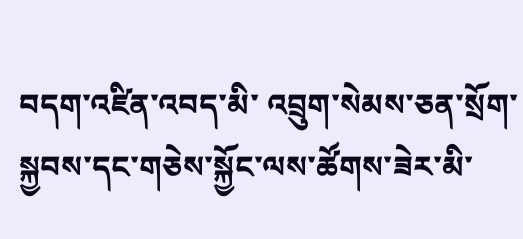བདག་འཛིན་འབད་མི་ འབྲུག་སེམས་ཅན་སྲོག་སྐྱབས་དང་གཅེས་སྐྱོང་ལས་ཚོགས་ཟེར་མི་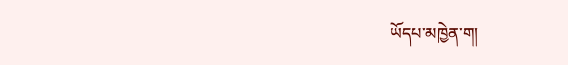ཡོདཔ་མཁྱེན་ག།